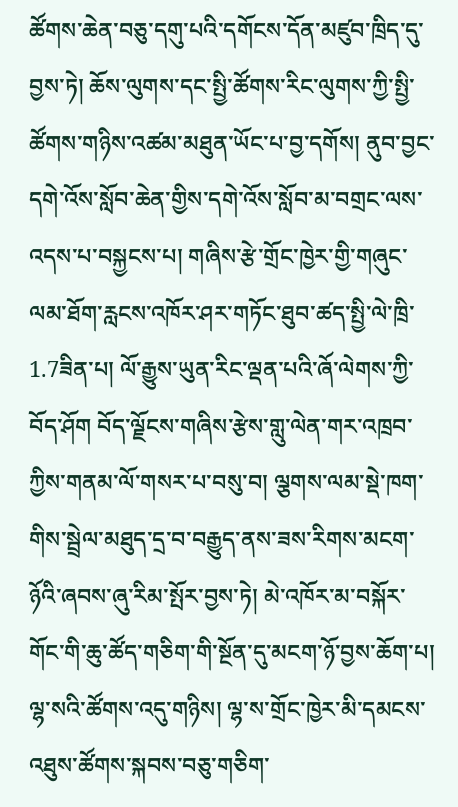ཚོགས་ཆེན་བཅུ་དགུ་པའི་དགོངས་དོན་མཛུབ་ཁྲིད་དུ་བྱས་ཏེ། ཆོས་ལུགས་དང་སྤྱི་ཚོགས་རིང་ལུགས་ཀྱི་སྤྱི་ཚོགས་གཉིས་འཚམ་མཐུན་ཡོང་པ་བྱ་དགོས། ནུབ་བྱང་དགེ་འོས་སློབ་ཆེན་གྱིས་དགེ་འོས་སློབ་མ་བགྲང་ལས་འདས་པ་བསྐྱངས་པ། གཞིས་རྩེ་གྲོང་ཁྱེར་གྱི་གཞུང་ལམ་ཐོག་རླངས་འཁོར་ཤར་གཏོང་ཐུབ་ཚད་སྤྱི་ལེ་ཁྲི་1.7ཟིན་པ། ལོ་རྒྱུས་ཡུན་རིང་ལྡན་པའི་ཞོ་ལེགས་ཀྱི་བོད་ཤོག བོད་ལྗོངས་གཞིས་རྩེས་གླུ་ལེན་གར་འཁྲབ་ཀྱིས་གནམ་ལོ་གསར་པ་བསུ་བ། ལྕགས་ལམ་སྡེ་ཁག་གིས་སྦྲེལ་མཐུད་དྲ་བ་བརྒྱུད་ནས་ཟས་རིགས་མངག་ཉོའི་ཞབས་ཞུ་རིམ་སྤོར་བྱས་ཏེ། མེ་འཁོར་མ་བསྐོར་གོང་གི་ཆུ་ཚོད་གཅིག་གི་སྔོན་དུ་མངག་ཉོ་བྱས་ཆོག་པ། ལྷ་སའི་ཚོགས་འདུ་གཉིས། ལྷ་ས་གྲོང་ཁྱེར་མི་དམངས་འཐུས་ཚོགས་སྐབས་བཅུ་གཅིག་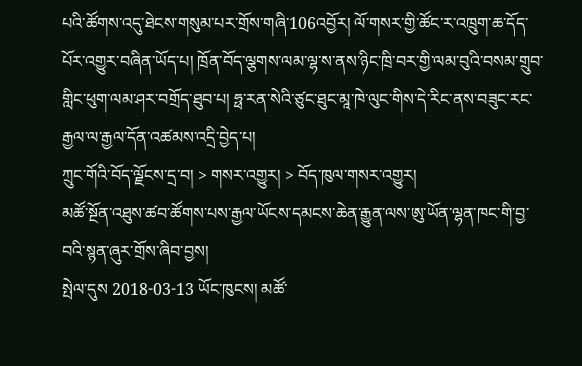པའི་ཚོགས་འདུ་ཐེངས་གསུམ་པར་གྲོས་གཞི་106འབྱོར། ལོ་གསར་གྱི་ཚོང་ར་འཁྲུག་ཆ་དོད་པོར་འགྱུར་བཞིན་ཡོད་པ། ཁྲོན་བོད་ལྕགས་ལམ་ལྷ་ས་ནས་ཉིང་ཁྲི་བར་གྱི་ལམ་བུའི་བསམ་གྲུབ་གླིང་ཕུག་ལམ་ཤར་བགྲོད་ཐུབ་པ། ཧྥ་རན་སེའི་ཙུང་ཐུང་མཱ་ཁེ་ལུང་གིས་དེ་རིང་ནས་བཟུང་རང་རྒྱལ་ལ་རྒྱལ་དོན་འཚམས་འདྲི་བྱེད་པ།
ཀྲུང་གོའི་བོད་ལྗོངས་དྲ་བ། > གསར་འགྱུར། > བོད་ཁུལ་གསར་འགྱུར།
མཚོ་སྔོན་འཐུས་ཚབ་ཚོགས་པས་རྒྱལ་ཡོངས་དམངས་ཆེན་རྒྱུན་ལས་ཨུ་ཡོན་ལྷན་ཁང་གི་བྱ་བའི་སྙན་ཞུར་གྲོས་ཞིབ་བྱས།
སྤེལ་དུས 2018-03-13 ཡོང་ཁུངས། མཚོ་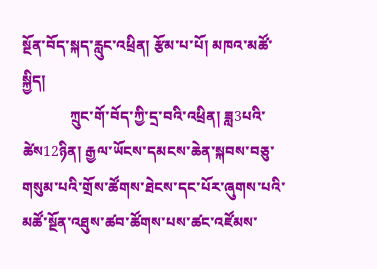སྔོན་བོད་སྐད་རླུང་འཕྲིན། རྩོམ་པ་པོ། མཁའ་མཚོ་སྐྱིད།
             ཀྲུང་གོ་བོད་ཀྱི་དྲ་བའི་འཕྲིན། ཟླ3པའི་ཚེས12ཉིན། རྒྱལ་ཡོངས་དམངས་ཆེན་སྐབས་བཅུ་གསུམ་པའི་གྲོས་ཚོགས་ཐེངས་དང་པོར་ཞུགས་པའི་མཚོ་སྔོན་འཐུས་ཚབ་ཚོགས་པས་ཚང་འཛོམས་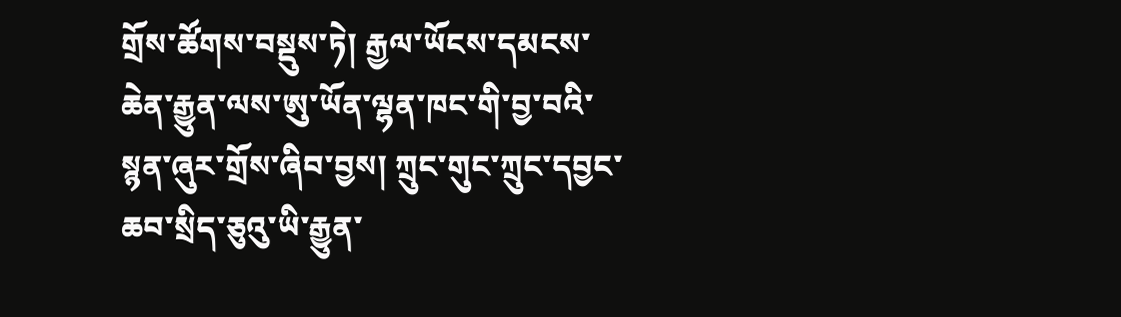གྲོས་ཚོགས་བསྡུས་ཏེ། རྒྱལ་ཡོངས་དམངས་ཆེན་རྒྱུན་ལས་ཨུ་ཡོན་ལྷན་ཁང་གི་བྱ་བའི་སྙན་ཞུར་གྲོས་ཞིབ་བྱས། ཀྲུང་གུང་ཀྲུང་དབྱང་ཆབ་སྲིད་ཅུའུ་ཡི་རྒྱུན་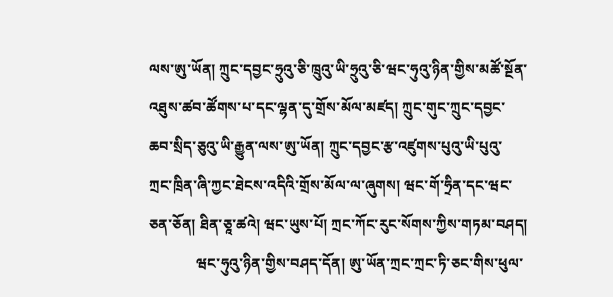ལས་ཨུ་ཡོན། ཀྲུང་དབྱང་ཧྲུའུ་ཅི་ཁྲུའུ་ཡི་ཧྲུའུ་ཅི་ཝང་ཧུའུ་ཉིན་གྱིས་མཚོ་སྔོན་འཐུས་ཚབ་ཚོགས་པ་དང་ལྷན་དུ་གྲོས་མོལ་མཛད། ཀྲུང་གུང་ཀྲུང་དབྱང་ཆབ་སྲིད་ཅུའུ་ཡི་རྒྱུན་ལས་ཨུ་ཡོན། ཀྲུང་དབྱང་རྩ་འཛུགས་པུའུ་ཡི་པུའུ་ཀྲང་ཁྲིན་ཞི་ཀྱང་ཐེངས་འདིའི་གྲོས་མོལ་ལ་ཞུགས། ཝང་གོ་ཧྲིན་དང་ཝང་ཅན་ཅོན། ཐིན་ཅཱ་ཚའེ། ཝང་ཡུས་པོ། ཀྲང་ཀོང་རུང་སོགས་ཀྱིས་གཏམ་བཤད།
             ཝང་ཧུའུ་ཉིན་གྱིས་བཤད་དོན། ཨུ་ཡོན་ཀྲང་ཀྲང་ཏི་ཅང་གིས་ཕུལ་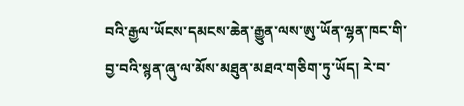བའི་རྒྱལ་ཡོངས་དམངས་ཆེན་རྒྱུན་ལས་ཨུ་ཡོན་ལྷན་ཁང་གི་བྱ་བའི་སྙན་ཞུ་ལ་མོས་མཐུན་མཐའ་གཅིག་ཏུ་ཡོད། རེ་བ་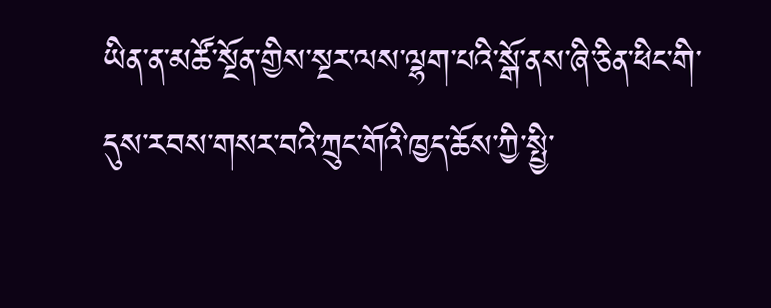ཡིན་ན་མཚོ་སྔོན་གྱིས་སྔར་ལས་ལྷག་པའི་སྒོ་ནས་ཞི་ཅིན་ཕིང་གི་དུས་རབས་གསར་བའི་ཀྲུང་གོའི་ཁྱད་ཆོས་ཀྱི་སྤྱི་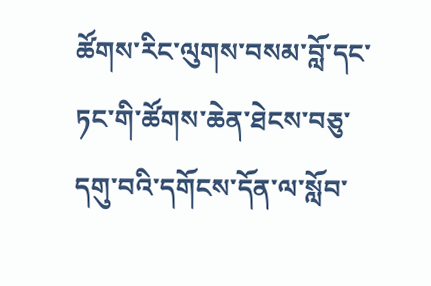ཚོགས་རིང་ལུགས་བསམ་བློ་དང་ཏང་གི་ཚོགས་ཆེན་ཐེངས་བཅུ་དགུ་བའི་དགོངས་དོན་ལ་སློབ་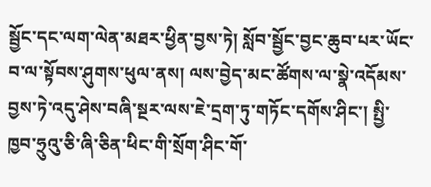སྦྱོང་དང་ལག་ལེན་མཐར་ཕྱིན་བྱས་ཏེ། སློབ་སྦྱོང་བྱང་ཆུབ་པར་ཡོང་བ་ལ་སྟོབས་ཤུགས་ཕུལ་ནས། ལས་བྱེད་མང་ཚོགས་ལ་སྣེ་འདོམས་བྱས་ཏེ་འདུ་ཤེས་བཞི་སྔར་ལས་ཇེ་དྲག་ཏུ་གཏོང་དགོས་ཤིང་། སྤྱི་ཁྱབ་ཧྲུའུ་ཅི་ཞི་ཅིན་ཕིང་གི་སྲོག་ཤིང་གོ་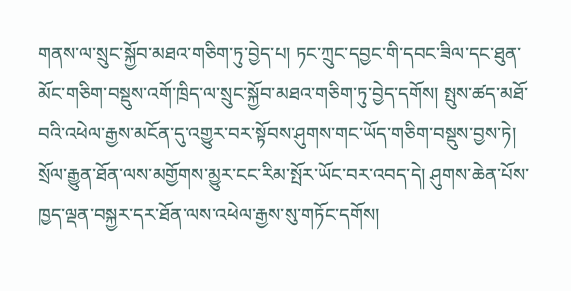གནས་ལ་སྲུང་སྐྱོབ་མཐའ་གཅིག་ཏུ་བྱེད་པ། ཏང་ཀྲུང་དབྱང་གི་དབང་ཟིལ་དང་ཐུན་མོང་གཅིག་བསྡུས་འགོ་ཁྲིད་ལ་སྲུང་སྐྱོབ་མཐའ་གཅིག་ཏུ་བྱེད་དགོས། སྤུས་ཚད་མཐོ་བའི་འཕེལ་རྒྱས་མངོན་དུ་འགྱུར་བར་སྟོབས་ཤུགས་གང་ཡོད་གཅིག་བསྡུས་བྱས་ཏེ། སྲོལ་རྒྱུན་ཐོན་ལས་མགྱོགས་མྱུར་ངང་རིམ་སྤོར་ཡོང་བར་འབད་དེ། ཤུགས་ཆེན་པོས་ཁྱད་ལྡན་བསྐྱར་དར་ཐོན་ལས་འཕེལ་རྒྱས་སུ་གཏོང་དགོས།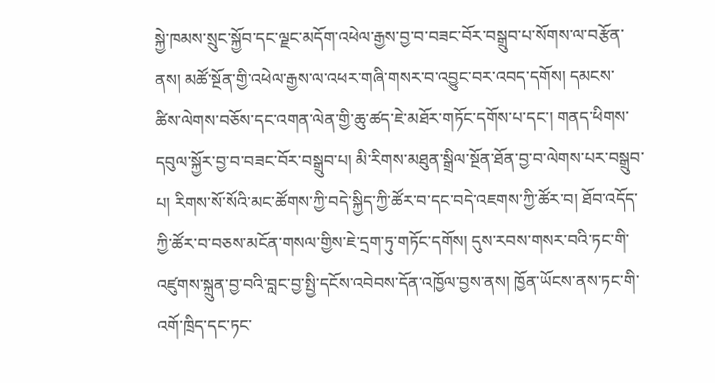སྐྱེ་ཁམས་སྲུང་སྐྱོབ་དང་ལྗང་མདོག་འཕེལ་རྒྱས་བྱ་བ་བཟང་བོར་བསྒྲུབ་པ་སོགས་ལ་བརྩོན་ནས། མཚོ་སྔོན་གྱི་འཕེལ་རྒྱས་ལ་འཕར་གཞི་གསར་བ་འབྱུང་བར་འབད་དགོས། དམངས་ཚིས་ལེགས་བཅོས་དང་འགན་ལེན་གྱི་ཆུ་ཚད་ཇེ་མཐོར་གཏོང་དགོས་པ་དང་། གནད་ཕིགས་དབུལ་སྐྱོར་བྱ་བ་བཟང་བོར་བསྒྲུབ་པ། མི་རིགས་མཐུན་སྒྲིལ་སྔོན་ཐོན་བྱ་བ་ལེགས་པར་བསྒྲུབ་པ། རིགས་སོ་སོའི་མང་ཚོགས་ཀྱི་བདེ་སྐྱིད་ཀྱི་ཚོར་བ་དང་བདེ་འཇགས་ཀྱི་ཚོར་བ། ཐོབ་འདོད་ཀྱི་ཚོར་བ་བཅས་མངོན་གསལ་གྱིས་ཇེ་དྲག་ཏུ་གཏོང་དགོས། དུས་རབས་གསར་བའི་ཏང་གི་འཛུགས་སྐྲུན་བྱ་བའི་བླང་བྱ་སྤྱི་དངོས་འབེབས་དོན་འཁྱོལ་བྱས་ནས། ཁྱོན་ཡོངས་ནས་ཏང་གི་འགོ་ཁྲིད་དང་ཏང་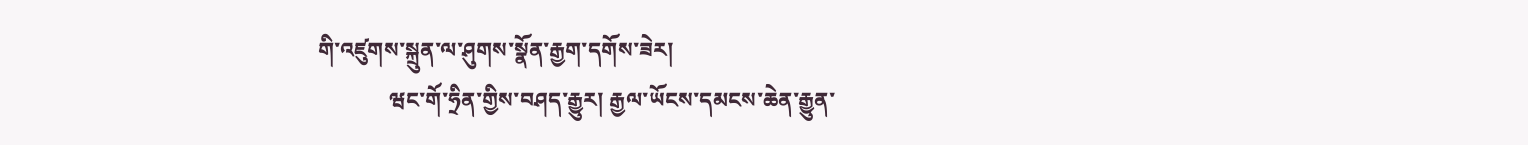གི་འཛུགས་སྐྲུན་ལ་ཤུགས་སྣོན་རྒྱག་དགོས་ཟེར།
             ཝང་གོ་ཧྲིན་གྱིས་བཤད་རྒྱུར། རྒྱལ་ཡོངས་དམངས་ཆེན་རྒྱུན་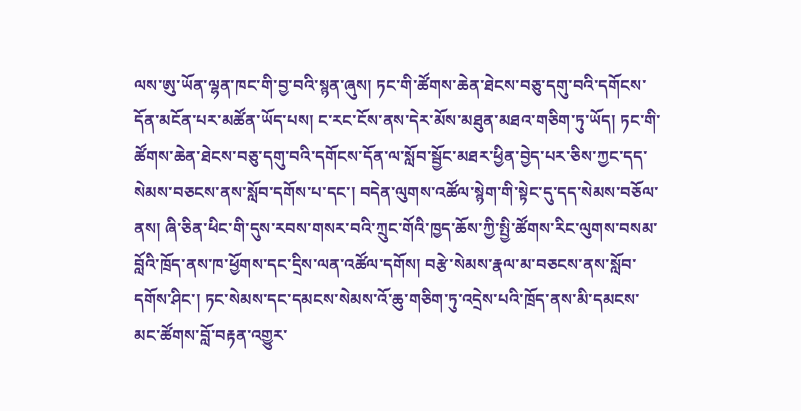ལས་ཨུ་ཡོན་ལྷན་ཁང་གི་བྱ་བའི་སྙན་ཞུས། ཏང་གི་ཚོགས་ཆེན་ཐེངས་བཅུ་དགུ་བའི་དགོངས་དོན་མངོན་པར་མཚོན་ཡོད་པས། ང་རང་ངོས་ནས་དེར་མོས་མཐུན་མཐའ་གཅིག་ཏུ་ཡོད། ཏང་གི་ཚོགས་ཆེན་ཐེངས་བཅུ་དགུ་བའི་དགོངས་དོན་ལ་སློབ་སྦྱོང་མཐར་ཕྱིན་བྱེད་པར་ཅིས་ཀྱང་དད་སེམས་བཅངས་ནས་སློབ་དགོས་པ་དང་། བདེན་ལུགས་འཚོལ་སྙེག་གི་སྟེང་དུ་དད་སེམས་བཅོལ་ནས། ཞི་ཅིན་ཕིང་གི་དུས་རབས་གསར་བའི་ཀྲུང་གོའི་ཁྱད་ཆོས་ཀྱི་སྤྱི་ཚོགས་རིང་ལུགས་བསམ་བློའི་ཁྲོད་ནས་ཁ་ཕྱོགས་དང་དྲིས་ལན་འཚོལ་དགོས། བརྩེ་སེམས་རྣལ་མ་བཅངས་ནས་སློབ་དགོས་ཤིང་། ཏང་སེམས་དང་དམངས་སེམས་འོ་ཆུ་གཅིག་ཏུ་འདྲེས་པའི་ཁྲོད་ནས་མི་དམངས་མང་ཚོགས་བློ་བརྟན་འགྱུར་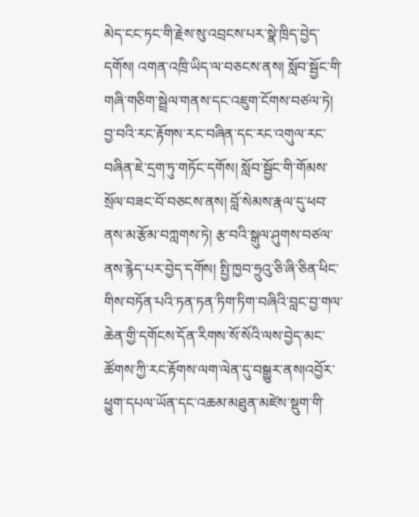མེད་ངང་ཏང་གི་རྗེས་སུ་འབྲངས་པར་སྣེ་ཁྲིད་བྱེད་དགོས། འགན་འཁྲི་ཡིད་ལ་བཅངས་ནས། སློབ་སྦྱོང་གི་གཞི་གཅིག་སྦྲེལ་གནས་དང་འཇུག་ངོགས་བཙལ་ཏེ། བྱ་བའི་རང་རྟོགས་རང་བཞིན་དང་རང་འགུལ་རང་བཞིན་ཇེ་དྲག་ཏུ་གཏོང་དགོས། སློབ་སྦྱོང་གི་གོམས་སྲོལ་བཟང་བོ་བཅངས་ནས། བློ་སེམས་རྣལ་དུ་ཕབ་ནས་མ་རྩོམ་བཀླགས་ཏེ། རྩ་བའི་སྒུལ་ཤུགས་བཙལ་ནས་རྙེད་པར་བྱེད་དགོས། སྤྱི་ཁྱབ་ཧྲུའུ་ཅི་ཞི་ཅིན་ཕིང་གིས་བཏོན་པའི་ཏན་ཏན་ཏིག་ཏིག་བཞིའི་བླང་བྱ་གལ་ཆེན་གྱི་དགོངས་དོན་རིགས་སོ་སོའི་ལས་བྱེད་མང་ཚོགས་ཀྱི་རང་རྟོགས་ལག་ལེན་དུ་བསྒྱུར་ནས།འབྱོར་ཕྱུག་དཔལ་ཡོན་དང་འཆམ་མཐུན་མཛེས་སྡུག་གི་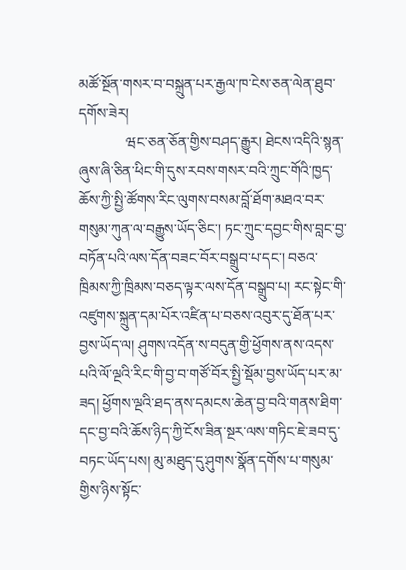མཚོ་སྔོན་གསར་བ་བསྐྲུན་པར་རྒྱལ་ཁ་ངེས་ཅན་ལེན་ཐུབ་དགོས་ཟེར།
             ཝང་ཅན་ཅོན་གྱིས་བཤད་རྒྱུར། ཐེངས་འདིའི་སྙན་ཞུས་ཞི་ཅིན་ཕིང་གི་དུས་རབས་གསར་བའི་ཀྲུང་གོའི་ཁྱད་ཆོས་ཀྱི་སྤྱི་ཚོགས་རིང་ལུགས་བསམ་བློ་ཐོག་མཐའ་བར་གསུམ་ཀུན་ལ་བརྒྱུས་ཡོད་ཅིང་། ཏང་ཀྲུང་དབྱང་གིས་བླང་བྱ་བཏོན་པའི་ལས་དོན་བཟང་བོར་བསྒྲུབ་པ་དང་། བཅའ་ཁྲིམས་ཀྱི་ཁྲིམས་བཅད་ལྟར་ལས་དོན་བསྒྲུབ་པ། རང་སྟེང་གི་འཛུགས་སྐྲུན་དམ་པོར་འཛིན་པ་བཅས་འབུར་དུ་ཐོན་པར་བྱས་ཡོད་ལ། ཤུགས་འདོན་ས་བདུན་གྱི་ཕྱོགས་ནས་འདས་པའི་ལོ་ལྔའི་རིང་གི་བྱ་བ་གཙོ་བོར་སྤྱི་སྡོམ་བྱས་ཡོད་པར་མ་ཟད། ཕྱོགས་ལྔའི་ཐད་ནས་དམངས་ཆེན་བྱ་བའི་གནས་ཐིག་དང་བྱ་བའི་ཆོས་ཉིད་ཀྱི་ངོས་ཟིན་སྔར་ལས་གཏིང་ཇེ་ཟབ་དུ་བཏང་ཡོད་པས། མུ་མཐུད་དུ་ཤུགས་སྣོན་དགོས་པ་གསུམ་གྱིས་ཉིས་སྟོང་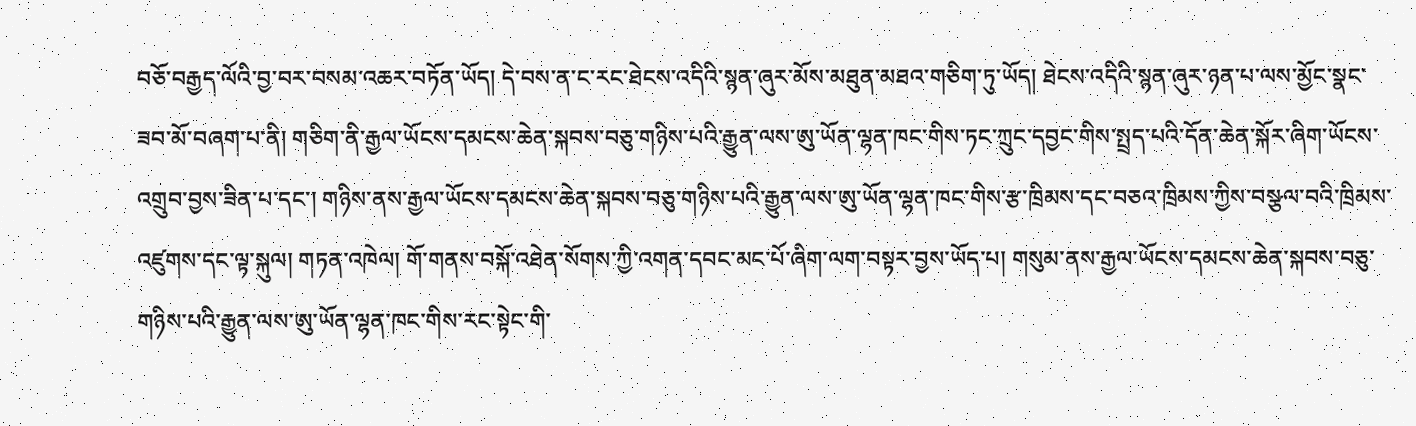བཅོ་བརྒྱད་ལོའི་བྱ་བར་བསམ་འཆར་བཏོན་ཡོད། དེ་བས་ན་ང་རང་ཐེངས་འདིའི་སྙན་ཞུར་མོས་མཐུན་མཐའ་གཅིག་ཏུ་ཡོད། ཐེངས་འདིའི་སྙན་ཞུར་ཉན་པ་ལས་མྱོང་སྣང་ཟབ་མོ་བཞག་པ་ནི། གཅིག་ནི་རྒྱལ་ཡོངས་དམངས་ཆེན་སྐབས་བཅུ་གཉིས་པའི་རྒྱུན་ལས་ཨུ་ཡོན་ལྷན་ཁང་གིས་ཏང་ཀྲུང་དབྱང་གིས་སྤྲད་པའི་དོན་ཆེན་སྐོར་ཞིག་ཡོངས་འགྲུབ་བྱས་ཟིན་པ་དང་། གཉིས་ནས་རྒྱལ་ཡོངས་དམངས་ཆེན་སྐབས་བཅུ་གཉིས་པའི་རྒྱུན་ལས་ཨུ་ཡོན་ལྷན་ཁང་གིས་རྩ་ཁྲིམས་དང་བཅའ་ཁྲིམས་ཀྱིས་བསྩལ་བའི་ཁྲིམས་འཛུགས་དང་ལྟ་སྐུལ། གཏན་འཁེལ། གོ་གནས་བསྐོ་འཐེན་སོགས་ཀྱི་འགན་དབང་མང་པོ་ཞིག་ལག་བསྟར་བྱས་ཡོད་པ། གསུམ་ནས་རྒྱལ་ཡོངས་དམངས་ཆེན་སྐབས་བཅུ་གཉིས་པའི་རྒྱུན་ལས་ཨུ་ཡོན་ལྷན་ཁང་གིས་རང་སྟེང་གི་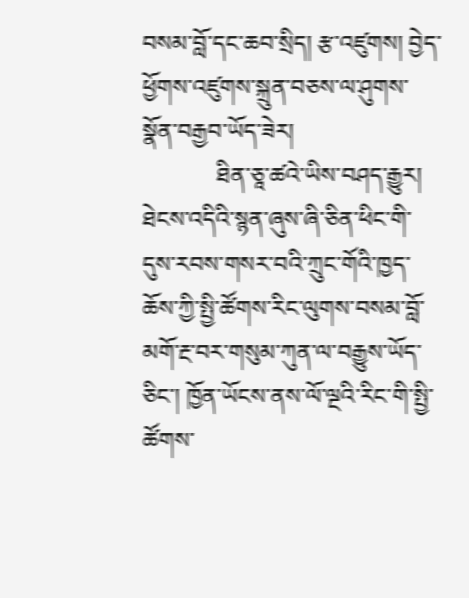བསམ་བློ་དང་ཆབ་སྲིད། རྩ་འཛུགས། བྱེད་ཕྱོགས་འཛུགས་སྐྲུན་བཅས་ལ་ཤུགས་སྣོན་བརྒྱབ་ཡོད་ཟེར།
             ཐིན་ཅཱ་ཚའེ་ཡིས་བཤད་རྒྱུར། ཐེངས་འདིའི་སྙན་ཞུས་ཞི་ཅིན་ཕིང་གི་དུས་རབས་གསར་བའི་ཀྲུང་གོའི་ཁྱད་ཆོས་ཀྱི་སྤྱི་ཚོགས་རིང་ལུགས་བསམ་བློ་མགོ་རྔ་བར་གསུམ་ཀུན་ལ་བརྒྱུས་ཡོད་ཅིང་། ཁྱོན་ཡོངས་ནས་ལོ་ལྔའི་རིང་གི་སྤྱི་ཚོགས་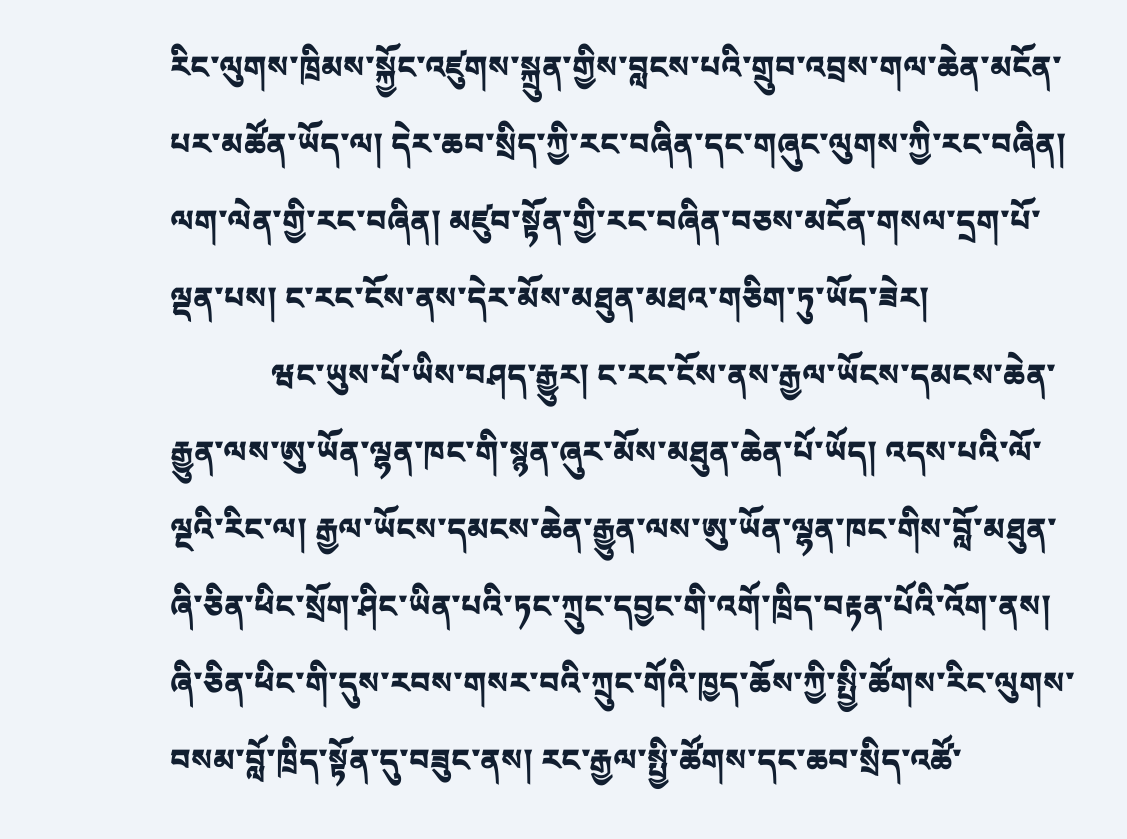རིང་ལུགས་ཁྲིམས་སྐྱོང་འཛུགས་སྐྲུན་གྱིས་བླངས་པའི་གྲུབ་འབྲས་གལ་ཆེན་མངོན་པར་མཚོན་ཡོད་ལ། དེར་ཆབ་སྲིད་ཀྱི་རང་བཞིན་དང་གཞུང་ལུགས་ཀྱི་རང་བཞིན། ལག་ལེན་གྱི་རང་བཞིན། མཛུབ་སྟོན་གྱི་རང་བཞིན་བཅས་མངོན་གསལ་དྲག་པོ་ལྡན་པས། ང་རང་ངོས་ནས་དེར་མོས་མཐུན་མཐའ་གཅིག་ཏུ་ཡོད་ཟེར།
             ཝང་ཡུས་པོ་ཡིས་བཤད་རྒྱུར། ང་རང་ངོས་ནས་རྒྱལ་ཡོངས་དམངས་ཆེན་རྒྱུན་ལས་ཨུ་ཡོན་ལྷན་ཁང་གི་སྙན་ཞུར་མོས་མཐུན་ཆེན་པོ་ཡོད། འདས་པའི་ལོ་ལྔའི་རིང་ལ། རྒྱལ་ཡོངས་དམངས་ཆེན་རྒྱུན་ལས་ཨུ་ཡོན་ལྷན་ཁང་གིས་བློ་མཐུན་ཞི་ཅིན་ཕིང་སྲོག་ཤིང་ཡིན་པའི་ཏང་ཀྲུང་དབྱང་གི་འགོ་ཁྲིད་བརྟན་པོའི་འོག་ནས། ཞི་ཅིན་ཕིང་གི་དུས་རབས་གསར་བའི་ཀྲུང་གོའི་ཁྱད་ཆོས་ཀྱི་སྤྱི་ཚོགས་རིང་ལུགས་བསམ་བློ་ཁྲིད་སྟོན་དུ་བཟུང་ནས། རང་རྒྱལ་སྤྱི་ཚོགས་དང་ཆབ་སྲིད་འཚོ་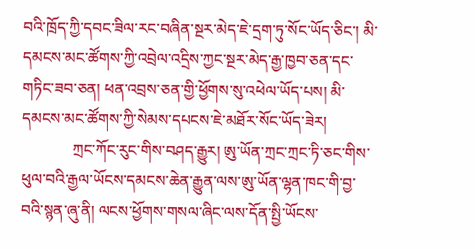བའི་ཁྲོད་ཀྱི་དབང་ཟིལ་རང་བཞིན་སྔར་མེད་ཇེ་དྲག་ཏུ་སོང་ཡོད་ཅིང་། མི་དམངས་མང་ཚོགས་ཀྱི་འབྲེལ་འདྲིས་ཀྱང་སྔར་མེད་རྒྱ་ཁྱབ་ཅན་དང་གཏིང་ཟབ་ཅན། ཕན་འབྲས་ཅན་གྱི་ཕྱོགས་སུ་འཕེལ་ཡོད་པས། མི་དམངས་མང་ཚོགས་ཀྱི་སེམས་དཔངས་ཇེ་མཐོར་སོང་ཡོད་ཟེར།
             ཀྲང་ཀོང་རུང་གིས་བཤད་རྒྱུར། ཨུ་ཡོན་ཀྲང་ཀྲང་ཏི་ཅང་གིས་ཕུལ་བའི་རྒྱལ་ཡོངས་དམངས་ཆེན་རྒྱུན་ལས་ཨུ་ཡོན་ལྷན་ཁང་གི་བྱ་བའི་སྙན་ཞུ་ནི། ལངས་ཕྱོགས་གསལ་ཞིང་ལས་དོན་སྤྱི་ཡོངས་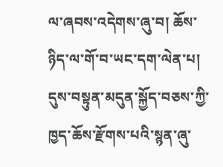ལ་ཞབས་འདེགས་ཞུ་བ། ཆོས་ཉིད་ལ་གོ་བ་ཡང་དག་ལེན་པ། དུས་བསྟུན་མདུན་སྐྱོད་བཅས་ཀྱི་ཁྱད་ཆོས་རྫོགས་པའི་སྙན་ཞུ་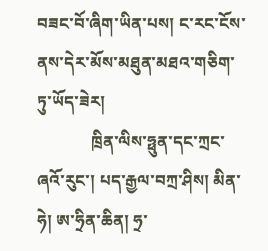བཟང་བོ་ཞིག་ཡིན་པས། ང་རང་ངོས་ནས་དེར་མོས་མཐུན་མཐའ་གཅིག་ཏུ་ཡོད་ཟེར།
             ཁྲིན་ལིས་ཧྥུན་དང་ཀྲང་ཞའོ་རུང་། པད་རྒྱལ་བཀྲ་ཤིས། མིན་ཧེ། ཨ་ཧྲིན་ཆིན། ཧྲ་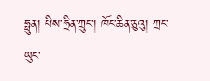ཧྥུན། པིས་ཧྲིན་ཀྲུང་། ཁོང་ཆིན་ཅུའུ། ཀྲང་ཡུང་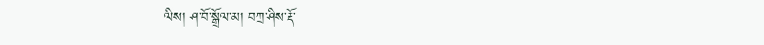ལིས། ཤ་བོ་སྒྲོལ་མ། བཀྲ་ཤིས་རྡོ་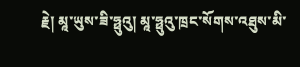རྗེ། མཱ་ཡུས་ཟི་ཧྥུའུ། མཱ་ཧྥུའུ་ཁྲང་སོགས་འཐུས་མི་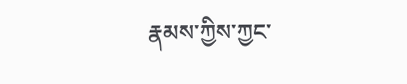རྣམས་ཀྱིས་ཀྱང་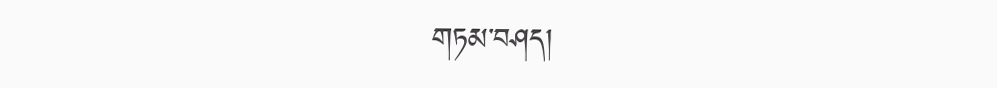གཏམ་བཤད།